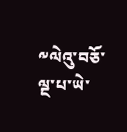༸ལེའུ་བཅོ་ལྔ་པ་ཡེ་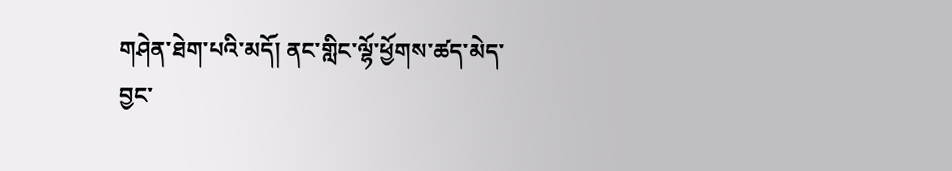གཤེན་ཐེག་པའི་མདོ། ནང་གླིང་ལྷོ་ཕྱོགས་ཚད་མེད་བྱང་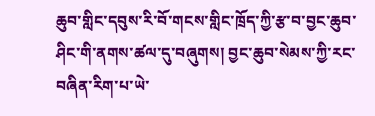ཆུབ་གླིང་དབུས་རི་བོ་གངས་གླིང་ཁྲོད་ཀྱི་རྩ་བ་བྱང་ཆུབ་ཤིང་གི་ནགས་ཚལ་དུ་བཞུགས། བྱང་ཆུབ་སེམས་ཀྱི་རང་བཞིན་རིག་པ་ཡེ་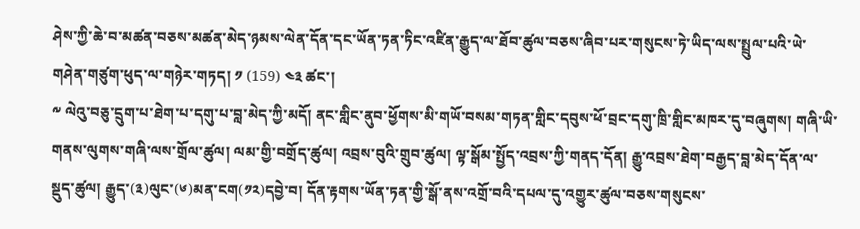ཤེས་ཀྱི་ཆེ་བ་མཚན་བཅས་མཚན་མེད་ཉམས་ལེན་དོན་དང་ཡོན་ཏན་ཏིང་འཛིན་རྒྱུད་ལ་ཐོབ་ཚུལ་བཅས་ཞིབ་པར་གསུངས་ཏེ་ཡིད་ལས་སྤྲུལ་པའི་ཡེ་གཤེན་གཙུག་ཕུད་ལ་གཉེར་གཏད། ༡ (159) ༤༣ ཚང་།
༸ ལེའུ་བཅུ་དྲུག་པ་ཐེག་པ་དགུ་པ་བླ་མེད་ཀྱི་མདོ། ནང་གླིང་ནུབ་ཕྱོགས་མི་གཡོ་བསམ་གཏན་གླིང་དབུས་ཕོ་བྲང་དགུ་ཁྲི་གླིང་མཁར་དུ་བཞུགས། གཞི་ཡི་གནས་ལུགས་གཞི་ལས་གྲོལ་ཚུལ། ལམ་གྱི་བགྲོད་ཚུལ། འབྲས་བུའི་གྲུབ་ཚུལ། ལྟ་སྒོམ་སྤྱོད་འབྲས་ཀྱི་གནད་དོན། རྒྱུ་འབྲས་ཐེག་བརྒྱད་བླ་མེད་དོན་ལ་སྡུད་ཚུལ། རྒྱུད་(༣)ལུང་(༦)མན་ངག(༡༢)དབྱེ་བ། དོན་རྟགས་ཡོན་ཏན་གྱི་སྒོ་ནས་འགྲོ་བའི་དཔལ་དུ་འགྱུར་ཚུལ་བཅས་གསུངས་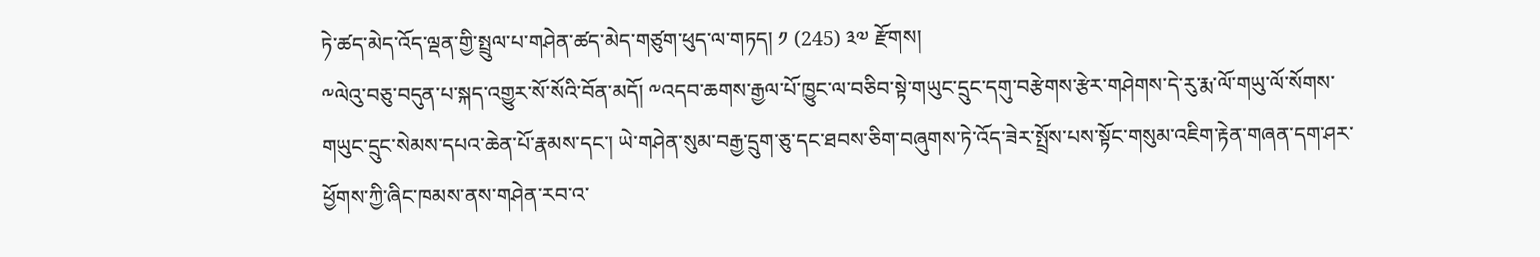ཏེ་ཚད་མེད་འོད་ལྡན་གྱི་སྤྲུལ་པ་གཤེན་ཚད་མེད་གཙུག་ཕུད་ལ་གཏད། ༡ (245) ༣༧ རྫོགས།
༸ལེའུ་བཅུ་བདུན་པ་སྐད་འགྱུར་སོ་སོའི་བོན་མདོ། ༸འདབ་ཆགས་རྒྱལ་པོ་ཁྱུང་ལ་བཅིབ་སྟེ་གཡུང་དྲུང་དགུ་བརྩེགས་རྩེར་གཤེགས་དེ་རུ་རྨ་ལོ་གཡུ་ལོ་སོགས་གཡུང་དྲུང་སེམས་དཔའ་ཆེན་པོ་རྣམས་དང་། ཡེ་གཤེན་སུམ་བརྒྱ་དྲུག་ཅུ་དང་ཐབས་ཅིག་བཞུགས་ཏེ་འོད་ཟེར་སྤྲོས་པས་སྟོང་གསུམ་འཇིག་རྟེན་གཞན་དག་ཤར་ཕྱོགས་ཀྱི་ཞིང་ཁམས་ནས་གཤེན་རབ་འ་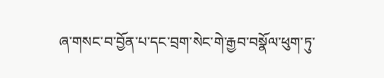ཞ་གསང་བ་བྱོན་པ་དང་བྲག་སེང་གེ་རྒྱབ་བསྣོལ་ཕུག་ཏུ་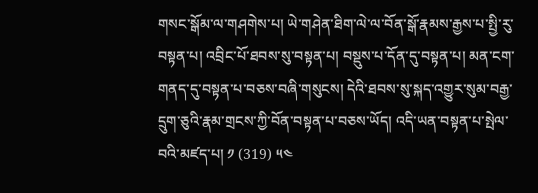གསང་སྒོམ་ལ་གཤགེས་པ། ཡེ་གཤེན་ཐིག་ལེ་ལ་བོན་སྒོ་རྣམས་རྒྱས་པ་སྤྱི་རུ་བསྟན་པ། འབྲིང་པོ་ཐབས་སུ་བསྟན་པ། བསྡུས་པ་དོན་དུ་བསྟན་པ། མན་ངག་གནད་དུ་བསྟན་པ་བཅས་བཞི་གསུངས། དེའི་ཐབས་སུ་སྐད་འགྱུར་སུམ་བརྒྱ་དྲུག་ཅུའི་རྣམ་གྲངས་ཀྱི་བོན་བསྟན་པ་བཅས་ཡོད། འདི་ཡན་བསྟན་པ་སྤེལ་བའི་མཛད་པ། ༡ (319) ༥༤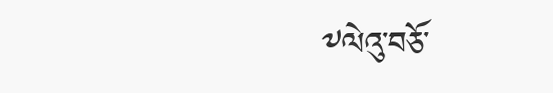༸ལེའུ་བཅོ་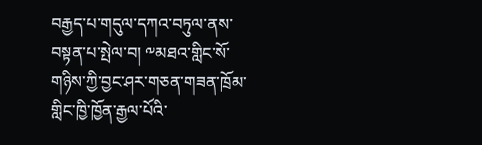བརྒྱད་པ་གདུལ་དཀའ་བཏུལ་ནས་བསྟན་པ་སྤེལ་བ། ༸མཐའ་གླིང་སོ་གཉིས་ཀྱི་བྱང་ཤར་གཅན་གཟན་ཁྲོམ་གླིང་ཁྱི་ཁྱོན་རྒྱལ་པོའི་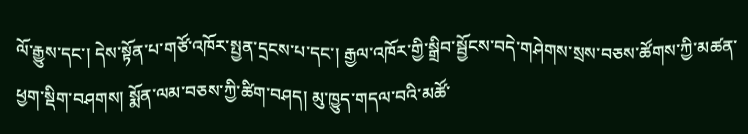ལོ་རྒྱུས་དང་། དེས་སྟོན་པ་གཙོ་འཁོར་སྤྱན་དྲངས་པ་དང་། རྒྱལ་འཁོར་གྱི་སྒྲིབ་སྦྱོངས་བདེ་གཤེགས་སྲས་བཅས་ཚོགས་ཀྱི་མཚན་ཕྱག་སྡིག་བཤགས། སྨོན་ལམ་བཅས་ཀྱི་ཚིག་བཤད། མུ་ཁྱུད་གདལ་བའི་མཚོ་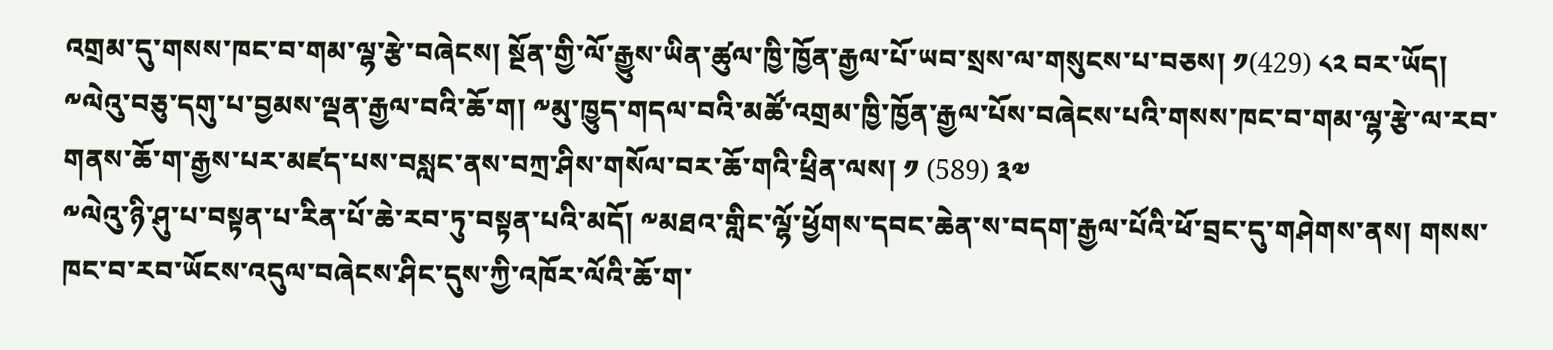འགྲམ་དུ་གསས་ཁང་བ་གམ་ལྷ་རྩེ་བཞེངས། སྔོན་གྱི་ལོ་རྒྱུས་ཡིན་ཚུལ་ཁྱི་ཁྱོན་རྒྱལ་པོ་ཡབ་སྲས་ལ་གསུངས་པ་བཅས། ༡(429) ༨༢ བར་ཡོད།
༸ལེའུ་བཅུ་དགུ་པ་བྱམས་ལྡན་རྒྱལ་བའི་ཆོ་ག། ༸མུ་ཁྱུད་གདལ་བའི་མཚོ་འགྲམ་ཁྱི་ཁྱོན་རྒྱལ་པོས་བཞེངས་པའི་གསས་ཁང་བ་གམ་ལྷ་རྩེ་ལ་རབ་གནས་ཆོ་ག་རྒྱས་པར་མཛད་པས་བསླང་ནས་བཀྲ་ཤིས་གསོལ་བར་ཆོ་གའི་ཕྲིན་ལས། ༡ (589) ༣༧
༸ལེའུ་ཉི་ཤུ་པ་བསྟན་པ་རིན་པོ་ཆེ་རབ་ཏུ་བསྟན་པའི་མདོ། ༸མཐའ་གླིང་ལྷོ་ཕྱོགས་དབང་ཆེན་ས་བདག་རྒྱལ་པོའི་ཕོ་བྲང་དུ་གཤེགས་ནས། གསས་ཁང་བ་རབ་ཡོངས་འདུལ་བཞེངས་ཤིང་དུས་ཀྱི་འཁོར་ལོའི་ཆོ་ག་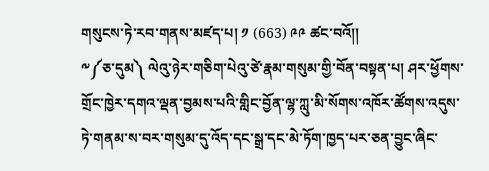གསུངས་ཏེ་རབ་གནས་མཛད་པ། ༡ (663) ༩༩ ཚང་བའོ།།
༸༼ཅ་དུམ༽ ལེའུ་ཉེར་གཅིག་པེའུ་ཙེ་རྣམ་གསུམ་གྱི་བོན་བསྟན་པ། ཤར་ཕྱོགས་གྲོང་ཁྱེར་དགའ་ལྡན་བྱམས་པའི་གླིང་བྱོན་ལྷ་ཀླུ་མི་སོགས་འཁོར་ཚོགས་འདུས་ཏེ་གནམ་ས་བར་གསུམ་དུ་འོད་དང་སྒྲ་དང་མེ་ཏོག་ཁྱད་པར་ཅན་བྱུང་ཞིང་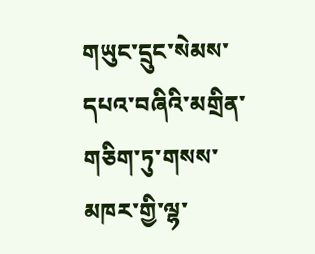གཡུང་དྲུང་སེམས་དཔའ་བཞིའི་མགྲིན་གཅིག་ཏུ་གསས་མཁར་གྱི་ལྷ་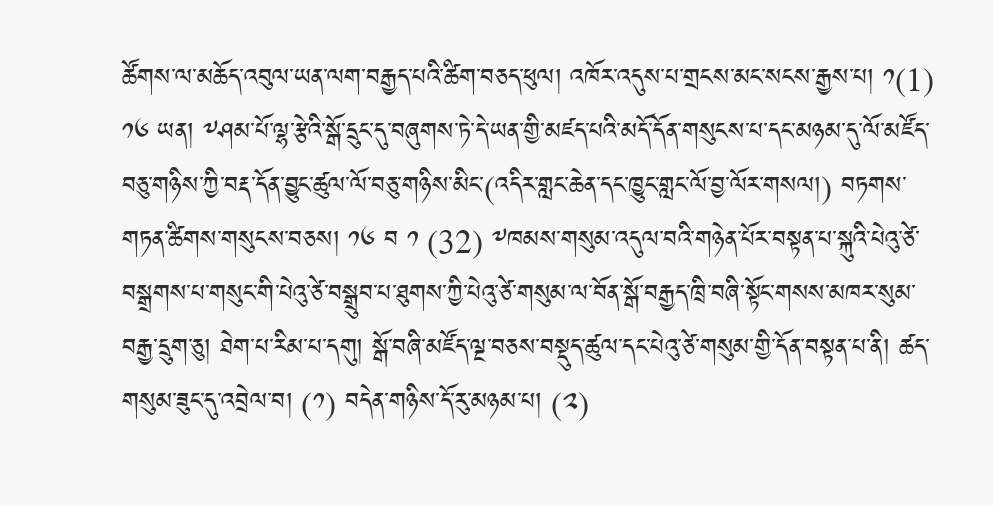ཚོགས་ལ་མཆོད་འབུལ་ཡན་ལག་བརྒྱད་པའི་ཚིག་བཅད་ཕུལ། འཁོར་འདུས་པ་གྲངས་མང་སངས་རྒྱས་པ། ༡(1) ༡༦ ཡན། ༸ཤམ་པོ་ལྷ་རྩེའི་སྒོ་དྲུང་དུ་བཞུགས་ཏེ་དེ་ཡན་གྱི་མཛད་པའི་མདོ་དོན་གསུངས་པ་དང་མཉམ་དུ་ལོ་མཛོད་བཅུ་གཉིས་ཀྱི་བརྡ་དོན་བྱུང་ཚུལ་ལོ་བཅུ་གཉིས་མིང་(འདིར་གླང་ཆེན་དང་ཁྱུང་གླང་ལོ་བྱ་ལོར་གསལ།) བཏགས་གཏན་ཚིགས་གསུངས་བཅས། ༡༦ བ ༡ (32) ༸ཁམས་གསུམ་འདུལ་བའི་གཉེན་པོར་བསྟན་པ་སྐུའི་པེའུ་ཙེ་བསྒྲགས་པ་གསུང་གི་པེའུ་ཙེ་བསྒྲུབ་པ་ཐུགས་ཀྱི་པེའུ་ཙེ་གསུམ་ལ་བོན་སྒོ་བརྒྱད་ཁྲི་བཞི་སྟོང་གསས་མཁར་སུམ་བརྒྱ་དྲུག་ཅུ། ཐེག་པ་རིམ་པ་དགུ། སྒོ་བཞི་མཛོད་ལྔ་བཅས་བསྡུད་ཚུལ་དང་པེའུ་ཙེ་གསུམ་གྱི་དོན་བསྟན་པ་ནི། ཚད་གསུམ་ཟུང་དུ་འབྲེལ་བ། (༡) བདེན་གཉིས་དོ་རུ་མཉམ་པ། (༢)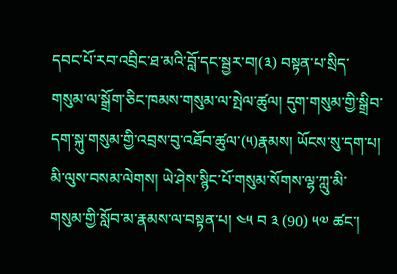དབང་པོ་རབ་འབྲིང་ཐ་མའི་བློ་དང་སྦྱར་བ།(༣) བསྟན་པ་སྲིད་གསུམ་ལ་སྒྲོག་ཅིང་ཁམས་གསུམ་ལ་སྤེལ་ཚུལ། དུག་གསུམ་གྱི་སྒྲིབ་དག་སྐུ་གསུམ་གྱི་འབྲས་བུ་འཐོབ་ཚུལ་(༥)རྣམས། ཡོངས་སུ་དག་པ། མི་ལུས་བསམ་ལེགས། ཡེ་ཤེས་སྙིང་པོ་གསུམ་སོགས་ལྷ་ཀླུ་མི་གསུམ་གྱི་སློབ་མ་རྣམས་ལ་བསྟན་པ། ༤༥ བ ༣ (90) ༥༧ ཚང་།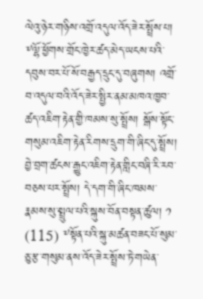ལེའུ་ཉེར་གཉིས་འགྲོ་འདུལ་འོད་ཟེར་སྤྲོས་པ། ༸ལྷོ་ཕྱོགས་གྲོང་ཁྱེར་ཚད་མེད་ཡངས་པའི་དབུས་བར་པོ་སོ་བརྒྱད་དྲུང་དུ་བཞུགས། འགྲོ་བ་འདུལ་བའི་འོད་ཟེར་སྤྱིར་ནམ་མཁའ་ཁྱབ་ཚད་འཇིག་རྟེན་གྱི་ཁམས་སུ་སྤྲོས། སྒོས་སྟོང་གསུམ་འཇིག་རྟེན་རིགས་དྲུག་གི་ཞིང་དུ་སྤྲོས། བྱེ་བྲག་ཚངས་རྒྱུང་འཇིག་རྟེན་གླིང་བཞི་རི་རབ་བཅས་པར་སྤྲོས། དེ་དག་གི་ཞིང་ཁམས་རྣམས་སུ་སྤྲུལ་པའི་སྐུས་བོན་བསྟན་ཚུལ། ༡ (115) ༸སྟོན་པའི་སྐུ་མཚན་བཟང་པོ་སུམ་ཅུ་རྩ་གསུམ་ནས་འོད་ཟེར་སྤྲོས་ཏེ་གཡེན་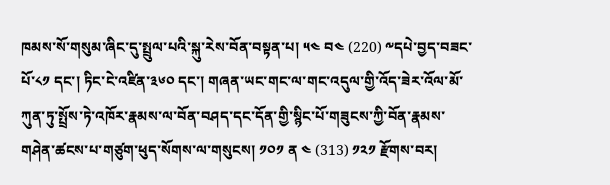ཁམས་སོ་གསུམ་ཞིང་དུ་སྤྲུལ་པའི་སྐུ་རེས་བོན་བསྟན་པ། ༥༤ བ༤ (220) ༸དཔེ་བྱད་བཟང་པོ་༨༡ དང་། ཏིང་ངེ་འཛིན་༣༦༠ དང་། གཞན་ཡང་གང་ལ་གང་འདུལ་གྱི་འོད་ཟེར་འོལ་མོ་ཀུན་ཏུ་སྤྲོས་ཏེ་འཁོར་རྣམས་ལ་བོན་བཤད་དང་དོན་གྱི་སྙིང་པོ་གཟུངས་ཀྱི་བོན་རྣམས་གཤེན་ཚངས་པ་གཙུག་ཕུད་སོགས་ལ་གསུངས། ༡༠༡ ན ༤ (313) ༡༢༡ རྫོགས་བར།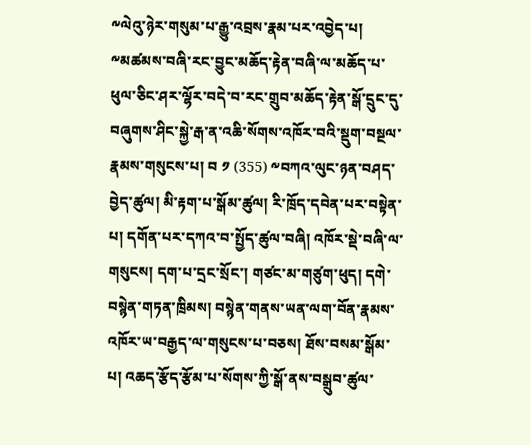༸ལེའུ་ཉེར་གསུམ་པ་རྒྱུ་འབྲས་རྣམ་པར་འབྱེད་པ། ༸མཚམས་བཞི་རང་བྱུང་མཆོད་རྟེན་བཞི་ལ་མཆོད་པ་ཕུལ་ཅིང་ཤར་ལྷོར་བདེ་བ་རང་གྲུབ་མཆོད་རྟེན་སྒོ་དྲུང་དུ་བཞུགས་ཤིང་སྐྱེ་རྒ་ན་འཆི་སོགས་འཁོར་བའི་སྡུག་བསྔལ་རྣམས་གསུངས་པ། བ ༡ (355) ༸བཀའ་ལུང་ཉན་བཤད་བྱེད་ཚུལ། མི་རྟག་པ་སྒོམ་ཚུལ། རི་ཁྲོད་དབེན་པར་བསྟེན་པ། དགོན་པར་དཀའ་བ་སྤྱོད་ཚུལ་བཞི། འཁོར་སྡེ་བཞི་ལ་གསུངས། དག་པ་དྲང་སྲོང་། གཙང་མ་གཙུག་ཕུད། དགེ་བསྙེན་གཏན་ཁྲིམས། བསྙེན་གནས་ཡན་ལག་བོན་རྣམས་འཁོར་ཡ་བརྒྱད་ལ་གསུངས་པ་བཅས། ཐོས་བསམ་སྒོམ་པ། འཆད་རྩོད་རྩོམ་པ་སོགས་ཀྱི་སྒོ་ནས་བསྒྲུབ་ཚུལ་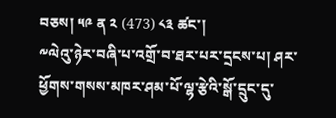བཅས། ༥༩ ན ༢ (473) ༨༣ ཚང་།
༸ལེའུ་ཉེར་བཞི་པ་འགྲོ་བ་ཐར་པར་དྲངས་པ། ཤར་ཕྱོགས་གསས་མཁར་ཤམ་པོ་ལྷ་རྩེའི་སྒོ་དྲུང་དུ་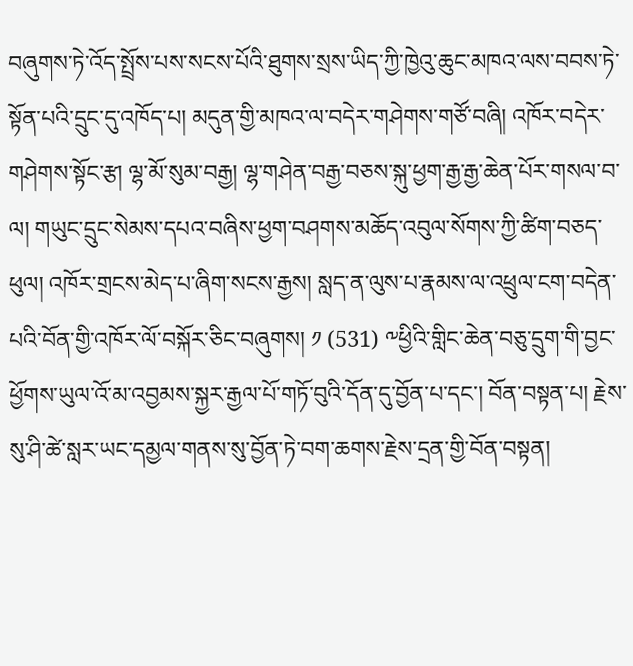བཞུགས་ཏེ་འོད་སྤྲོས་པས་སངས་པོའི་ཐུགས་སྲས་ཡིད་ཀྱི་ཁྱེའུ་ཆུང་མཁའ་ལས་བབས་ཏེ་སྟོན་པའི་དྲུང་དུ་འཁོད་པ། མདུན་གྱི་མཁའ་ལ་བདེར་གཤེགས་གཙོ་བཞི། འཁོར་བདེར་གཤེགས་སྟོང་རྩ། ལྷ་མོ་སུམ་བརྒྱ། ལྷ་གཤེན་བརྒྱ་བཅས་སྐུ་ཕྱག་རྒྱ་རྒྱ་ཆེན་པོར་གསལ་བ་ལ། གཡུང་དྲུང་སེམས་དཔའ་བཞིས་ཕྱག་བཤགས་མཆོད་འབུལ་སོགས་ཀྱི་ཚིག་བཅད་ཕུལ། འཁོར་གྲངས་མེད་པ་ཞིག་སངས་རྒྱས། སླད་ན་ལུས་པ་རྣམས་ལ་འཕྲུལ་ངག་བདེན་པའི་བོན་གྱི་འཁོར་ལོ་བསྐོར་ཅིང་བཞུགས། ༡ (531) ༸ཕྱིའི་གླིང་ཆེན་བཅུ་དྲུག་གི་བྱང་ཕྱོགས་ཡུལ་འོ་མ་འབྱམས་སྐྱར་རྒྱལ་པོ་གཏོ་བུའི་དོན་དུ་བྱོན་པ་དང་། བོན་བསྟན་པ། རྗེས་སུ་ཤི་ཚེ་སླར་ཡང་དམྱལ་གནས་སུ་བྱོན་ཏེ་བག་ཆགས་རྗེས་དྲན་གྱི་བོན་བསྟན།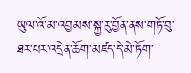ཡུལ་འོ་མ་འབྱམས་སྐྱ་རུ་བྱོན་ནས་གཏོ་བུ་ཐར་པར་འདྲེན་ཆོག་མཛད་དེ་མེ་ཏོག་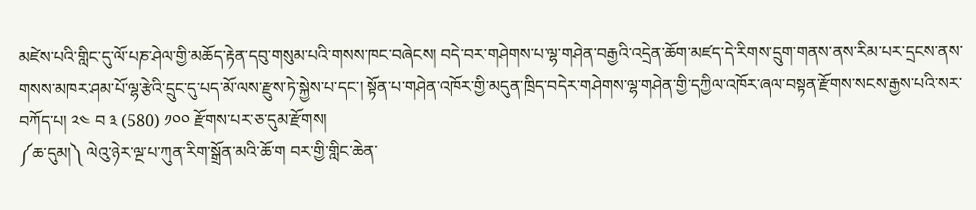མཛེས་པའི་གླིང་དུ་ལོ་པཎ་ཤེལ་གྱི་མཆོད་རྟེན་དབུ་གསུམ་པའི་གསས་ཁང་བཞེངས། བདེ་བར་གཤེགས་པ་ལྷ་གཤེན་བརྒྱའི་འདྲེན་ཆོག་མཛད་དེ་རིགས་དྲུག་གནས་ནས་རིམ་པར་དྲངས་ནས་གསས་མཁར་ཤམ་པོ་ལྷ་རྩེའི་དྲུང་དུ་པད་མོ་ལས་རྫུས་ཏེ་སྐྱེས་པ་དང་། སྟོན་པ་གཤེན་འཁོར་གྱི་མདུན་ཁྲིད་བདེར་གཤེགས་ལྷ་གཤེན་གྱི་དཀྱིལ་འཁོར་ཞལ་བསྟན་རྫོགས་སངས་རྒྱས་པའི་སར་བཀོད་པ། ༢༤ བ ༣ (580) ༡༠༠ རྫོགས་པར་ཅ་དུམ་རྫོགས།
༼ཆ་དུམ།༽ ལེའུ་ཉེར་ལྔ་པ་ཀུན་རིག་སྒྲོན་མའི་ཆོ་ག བར་གྱི་གླིང་ཆེན་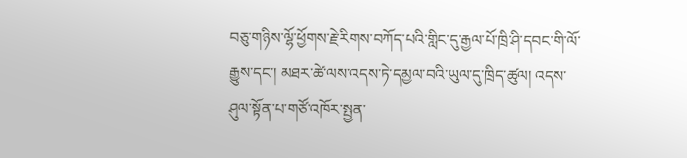བཅུ་གཉིས་ལྷོ་ཕྱོགས་རྗེ་རིགས་བཀོད་པའི་གླིང་དུ་རྒྱལ་པོ་ཁྲི་ཤི་དབང་གི་ལོ་རྒྱུས་དང་། མཐར་ཚེ་ལས་འདས་ཏེ་དམྱལ་བའི་ཡུལ་དུ་ཁྲིད་ཚུལ། འདས་ཤུལ་སྟོན་པ་གཙོ་འཁོར་སྤྱན་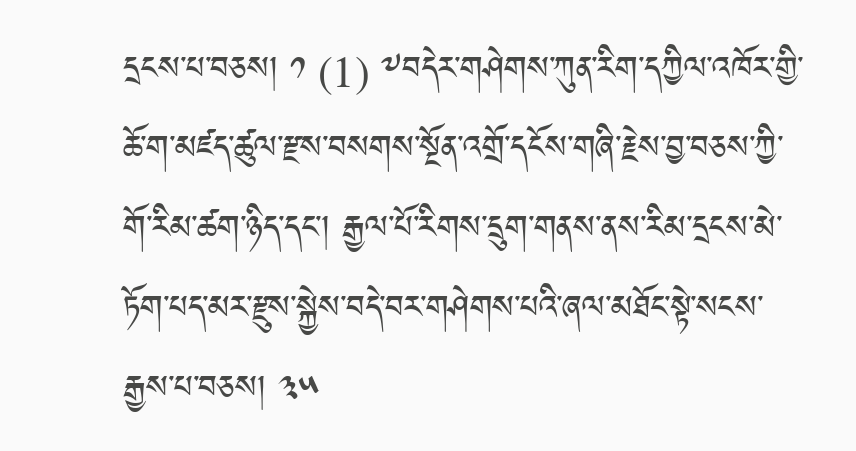དྲངས་པ་བཅས། ༡ (1) ༸བདེར་གཤེགས་ཀུན་རིག་དཀྱིལ་འཁོར་གྱི་ཆོ་ག་མཛད་ཚུལ་རྫས་བསགས་སྔོན་འགྲོ་དངོས་གཞི་རྗེས་བྱ་བཅས་ཀྱི་གོ་རིམ་ཚག་ཉིད་དང་། རྒྱལ་པོ་རིགས་དྲུག་གནས་ནས་རིམ་དྲངས་མེ་ཏོག་པད་མར་རྫུས་སྐྱེས་བདེ་བར་གཤེགས་པའི་ཞལ་མཐོང་སྟེ་སངས་རྒྱས་པ་བཅས། ༣༥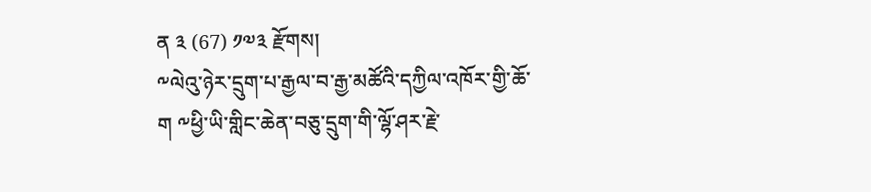ན ༣ (67) ༡༧༣ རྫོགས།
༸ལེའུ་ཉེར་དྲུག་པ་རྒྱལ་བ་རྒྱ་མཚོའི་དཀྱིལ་འཁོར་གྱི་ཆོ་ག ༸ཕྱི་ཡི་གླིང་ཆེན་བཅུ་དྲུག་གི་ལྷོ་ཤར་རྗེ་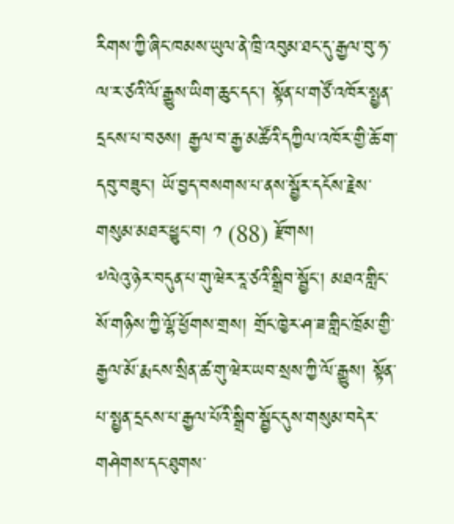རིགས་ཀྱི་ཞིང་ཁམས་ཡུལ་ནེ་ཁྲི་འབུམ་ཐང་དུ་རྒྱལ་བུ་ཧ་ལ་ར་ཙའི་ལོ་རྒྱུས་ཡིག་ཆུང་དང་། སྟོན་པ་གཙོ་འཁོར་སྤྱན་དྲངས་པ་བཅས། རྒྱལ་བ་རྒྱ་མཚོའི་དཀྱིལ་འཁོར་གྱི་ཆོ་ག་དབུ་བཟུང་། ཡོ་བྱད་བསགས་པ་ནས་སྦྱོར་དངོས་རྗེས་གསུམ་མཐར་ཕྱུང་བ། ༡ (88) རྫོགས།
༸ལེའུ་ཉེར་བདུན་པ་གུ་ཝེར་རཱ་ཙའི་སྒྲིབ་སྦྱོང་། མཐའ་གླིང་སོ་གཉིས་ཀྱི་ལྷོ་ཕྱོགས་གྲས། གྲོང་ཁྱེར་ཤ་ཟ་གླིང་ཁྲོམ་གྱི་རྒྱལ་མོ་རྨངས་སྲིན་ཚ་གུ་ཝེར་ཡབ་སྲས་ཀྱི་ལོ་རྒྱུས། སྟོན་པ་སྤྱན་དྲངས་པ་རྒྱལ་པོའི་སྒྲིབ་སྦྱོང་དུས་གསུམ་བདེར་གཤེགས་དང་ཐུགས་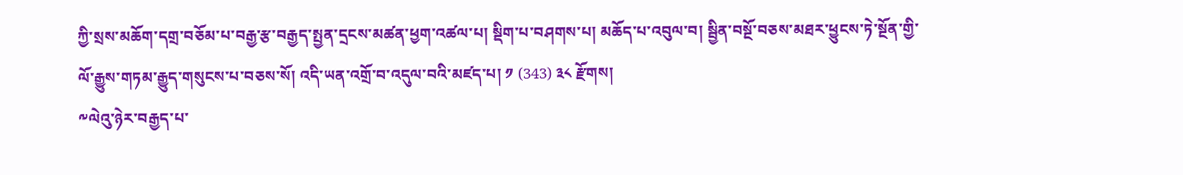ཀྱི་སྲས་མཆོག་དགྲ་བཅོམ་པ་བརྒྱ་རྩ་བརྒྱད་སྤྱན་དྲངས་མཚན་ཕྱག་འཚལ་པ། སྡིག་པ་བཤགས་པ། མཆོད་པ་འབུལ་བ། སྦྱིན་བསྔོ་བཅས་མཐར་ཕྱུངས་ཏེ་སྔོན་གྱི་ལོ་རྒྱུས་གཏམ་རྒྱུད་གསུངས་པ་བཅས་སོ། འདི་ཡན་འགྲོ་བ་འདུལ་བའི་མཛད་པ། ༡ (343) ༣༨ རྫོགས།
༸ལེའུ་ཉེར་བརྒྱད་པ་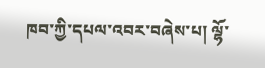ཁབ་ཀྱི་དཔལ་འབར་བཞེས་པ། ལྷོ་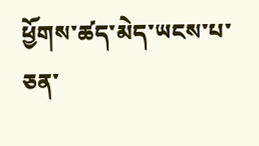ཕྱོགས་ཚད་མེད་ཡངས་པ་ཅན་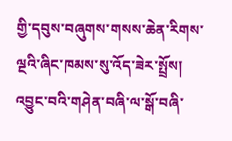གྱི་དབུས་བཞུགས་གསས་ཆེན་རིགས་ལྔའི་ཞིང་ཁམས་སུ་འོད་ཟེར་སྤྲོས། འབྱུང་བའི་གཤེན་བཞི་ལ་སྒོ་བཞི་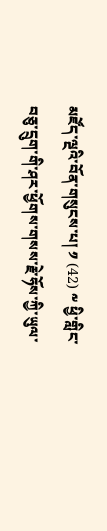མཛོད་ལྔའི་བོན་གསུངས་པ། ༡ (42) ༸ ཕྱི་གླིང་བཅུ་དྲུག་གི་ཤར་ཕྱོགས་གསས་རྗེ་ཧོས་ཀྱི་ཡུལ་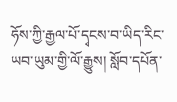ཧོས་ཀྱི་རྒྱལ་པོ་དྭངས་བ་ཡིད་རིང་ཡབ་ཡུམ་གྱི་ལོ་རྒྱུས། སློབ་དཔོན་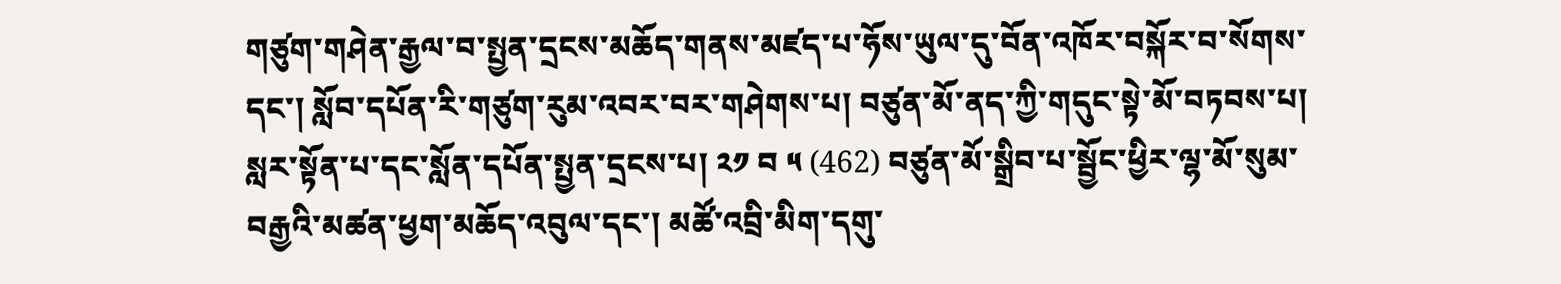གཙུག་གཤེན་རྒྱལ་བ་སྤྱན་དྲངས་མཆོད་གནས་མཛད་པ་ཧོས་ཡུལ་དུ་བོན་འཁོར་བསྐོར་བ་སོགས་དང་། སློབ་དཔོན་རི་གཙུག་རུམ་འབར་བར་གཤེགས་པ། བཙུན་མོ་ནད་ཀྱི་གདུང་སྟེ་མོ་བཏབས་པ། སླར་སྟོན་པ་དང་སློན་དཔོན་སྤྱན་དྲངས་པ། ༢༡ བ ༥ (462) བཙུན་མོ་སྒྲིབ་པ་སྦྱོང་ཕྱིར་ལྷ་མོ་སུམ་བརྒྱའི་མཚན་ཕྱག་མཆོད་འབུལ་དང་། མཚོ་འབྲི་མིག་དགུ་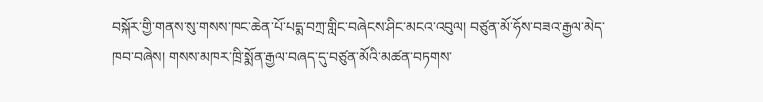བསྐོར་གྱི་གནས་སུ་གསས་ཁང་ཆེན་པོ་པདྨ་བཀྲ་གླིང་བཞེངས་ཤིང་མངའ་འབུལ། བཙུན་མོ་ཧོས་བཟའ་རྒྱལ་མེད་ཁབ་བཞེས། གསས་མཁར་ཁྲི་སྨོན་རྒྱལ་བཞད་དུ་བཙུན་མོའི་མཚན་བཏགས་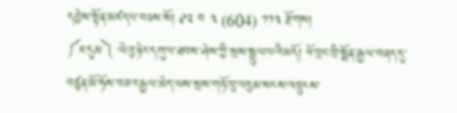དབྱེས་སྟོན་མཛད་པ་བཅས་སོ། ༩༢ བ ༣ (604) ༡༡༣ རྫོགས།
༼ཇ་དུམ༽ ལེའུ་ཉེར་དགུ་པ་ཐབས་ཤེས་ཀྱི་སྲས་སྤྲུལ་པའི་མདོ། ཕོ་བྲང་ཁྲི་སྨོན་རྒྱལ་བཞད་དུ་བཙུན་མོ་ཧོས་བཟའ་རྒྱལ་མེད་ལས་སྲས་གཏོ་བུ་འབུམ་སངས་འཁྲུངས་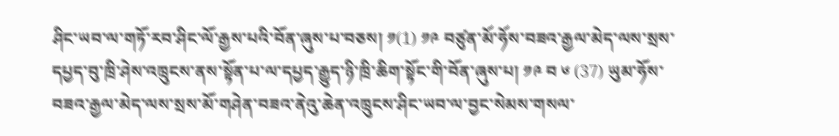ཤིང་ཡབ་ལ་གཏོ་རབ་ཤིང་ལོ་རྒྱས་པའི་བོན་ཞུས་པ་བཅས། ༡(1) ༡༩ བཙུན་མོ་ཧོས་བཟའ་རྒྱལ་མེད་ལས་སྲས་དཔྱད་བུ་ཁྲི་ཤེས་འཁྲུངས་ནས་སྟོན་པ་ལ་དཔྱད་རྒྱུད་ཉི་ཁྲི་ཆིག་སྟོང་གི་བོན་ཞུས་པ། ༡༩ བ ༦ (37) ཡུམ་ཧོས་བཟའ་རྒྱལ་མེད་ལས་སྲས་མོ་གཤེན་བཟའ་ནེའུ་ཆེན་འཁྲུངས་ཤིང་ཡབ་ལ་བྱང་སེམས་གསལ་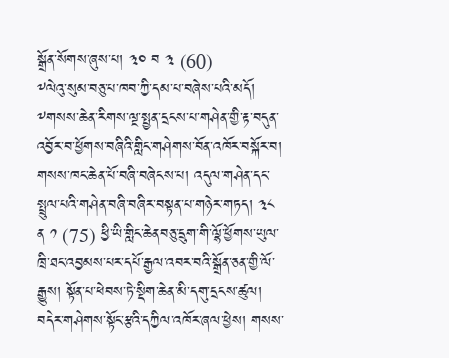སྒྲོན་སོགས་ཞུས་པ། ༣༠ བ ༣ (60)
༸ལེའུ་སུམ་བཅུ་པ་ཁབ་ཀྱི་དམ་པ་བཞེས་པའི་མདོ། ༸གསས་ཆེན་རིགས་ལྔ་སྤྱན་དྲངས་པ་གཤེན་གྱི་རྟ་བདུན་འབྱོར་བ་ཕྱོགས་བཞིའི་གླིང་གཤེགས་བོན་འཁོར་བསྐོར་བ། གསས་ཁང་ཆེན་པོ་བཞི་བཞེངས་པ། འདུལ་གཤེན་དང་སྤྲུལ་པའི་གཤེན་བཞི་བཞིར་བསྟན་པ་གཉེར་གཏད། ༣༨ ན ༡ (75) ཕྱི་ཡི་གླིང་ཆེནབཅུ་དྲུག་གི་ལྷོ་ཕྱོགས་ཡུལ་ཁྲི་ཐང་འབྱམས་པར་དཔོ་རྒྱལ་འབར་བའི་སྒྲོན་ཅན་གྱི་ལོ་རྒྱུས། སྟོན་པ་ཕེབས་ཏེ་སྡིག་ཆེན་མི་དགུ་དྲངས་ཚུལ། བདེར་གཤེགས་སྟོང་རྩའི་དཀྱིལ་འཁོར་ཞལ་ཕྱེས། གསས་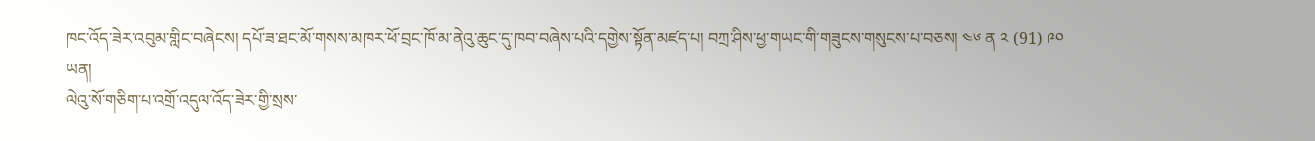ཁང་འོད་ཟེར་འབུམ་གླིང་བཞེངས། དཔོ་ཟ་ཐང་མོ་གསས་མཁར་ཕོ་བྲང་ཁོ་མ་ནེའུ་ཆུང་དུ་ཁབ་བཞེས་པའི་དགྱེས་སྟོན་མཛད་པ། བཀྲ་ཤིས་ཕྱ་གཡང་གི་གཟུངས་གསུངས་པ་བཅས། ༤༦ ན ༢ (91) ༩༠ ཡན།
ལེའུ་སོ་གཅིག་པ་འགྲོ་འདུལ་འོད་ཟེར་གྱི་སྲས་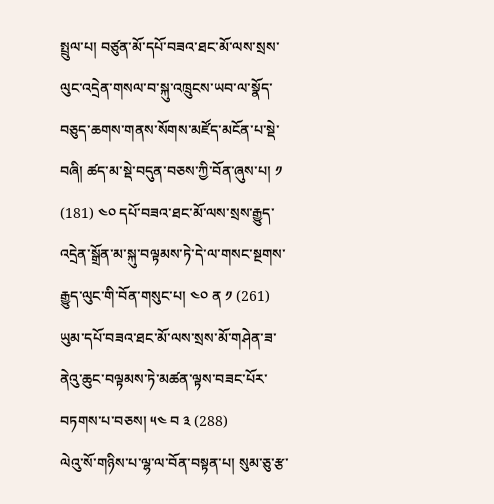སྤྲུལ་པ། བཙུན་མོ་དཔོ་བཟའ་ཐང་མོ་ལས་སྲས་ལུང་འདྲེན་གསལ་བ་སྐུ་འཁྲུངས་ཡབ་ལ་སྣོད་བཅུད་ཆགས་གནས་སོགས་མཛོད་མངོན་པ་སྡེ་བཞི། ཚད་མ་སྡེ་བདུན་བཅས་ཀྱི་བོན་ཞུས་པ། ༡ (181) ༤༠ དཔོ་བཟའ་ཐང་མོ་ལས་སྲས་རྒྱུད་འདྲེན་སྒྲོན་མ་སྐུ་བལྟམས་ཏེ་དེ་ལ་གསང་སྔགས་རྒྱུད་ལུང་གི་བོན་གསུང་པ། ༤༠ ན ༡ (261) ཡུམ་དཔོ་བཟའ་ཐང་མོ་ལས་སྲས་མོ་གཤེན་ཟ་ནེའུ་ཆུང་བལྟམས་ཏེ་མཚན་ལྟས་བཟང་པོར་བཏགས་པ་བཅས། ༥༤ བ ༣ (288)
ལེའུ་སོ་གཉིས་པ་ལྷ་ལ་བོན་བསྟན་པ། སུམ་ཅུ་རྩ་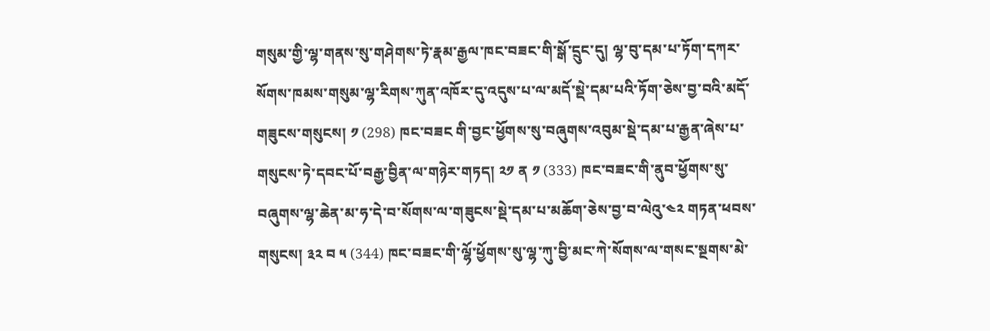གསུམ་གྱི་ལྷ་གནས་སུ་གཤེགས་ཏེ་རྣམ་རྒྱལ་ཁང་བཟང་གི་སྒོ་དྲུང་དུ། ལྷ་བུ་དམ་པ་ཏོག་དཀར་སོགས་ཁམས་གསུམ་ལྷ་རིགས་ཀུན་འཁོར་དུ་འདུས་པ་ལ་མདོ་སྡེ་དམ་པའི་ཏོག་ཅེས་བྱ་བའི་མདོ་གཟུངས་གསུངས། ༡ (298) ཁང་བཟང གི་བྱང་ཕྱོགས་སུ་བཞུགས་འབུམ་སྡེ་དམ་པ་རྒྱན་ཞེས་པ་གསུངས་ཏེ་དབང་པོ་བརྒྱ་བྱིན་ལ་གཉེར་གཏད། ༢༡ ན ༡ (333) ཁང་བཟང་གི་ནུབ་ཕྱོགས་སུ་བཞུགས་ལྷ་ཆེན་མ་ཧ་དེ་བ་སོགས་ལ་གཟུངས་སྡེ་དམ་པ་མཆོག་ཅེས་བྱ་བ་ལེའུ་༤༢ གཏན་ཕབས་གསུངས། ༣༢ བ ༥ (344) ཁང་བཟང་གི་ལྷོ་ཕྱོགས་སུ་ལྷ་ཀུ་བྱི་མང་ཀེ་སོགས་ལ་གསང་སྔགས་མེ་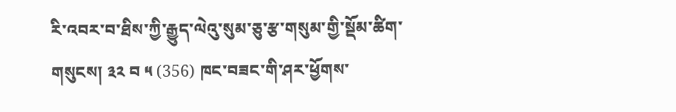རི་འབར་བ་ཐིས་ཀྱི་རྒྱུད་ལེའུ་སུམ་ཅུ་རྩ་གསུམ་གྱི་སྡོམ་ཚིག་གསུངས། ༣༢ བ ༥ (356) ཁང་བཟང་གི་ཤར་ཕྱོགས་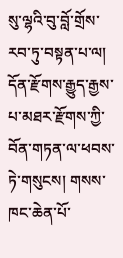སུ་ལྷའི་བུ་བློ་གྲོས་རབ་ཏུ་བསྟན་པ་ལ། དོན་རྫོགས་རྒྱུད་རྒྱས་པ་མཐར་རྫོགས་ཀྱི་བོན་གཏན་ལ་ཕབས་ཏེ་གསུངས། གསས་ཁང་ཆེན་པོ་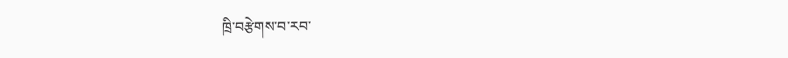ཁྲི་བརྩེགས་བ་རབ་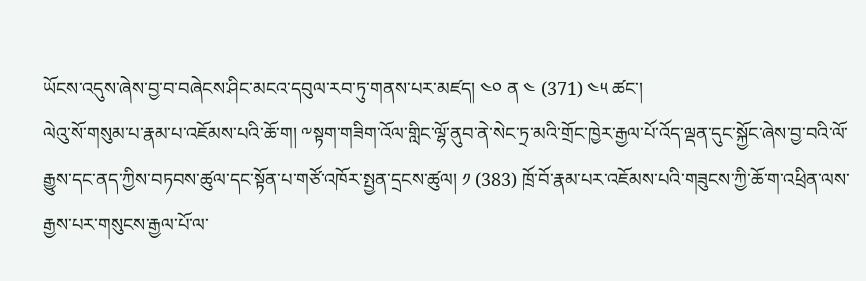ཡོངས་འདུས་ཞེས་བྱ་བ་བཞེངས་ཤིང་མངའ་དབུལ་རབ་ཏུ་གནས་པར་མཛད། ༤༠ ན ༤ (371) ༤༥ ཚང་།
ལེའུ་སོ་གསུམ་པ་རྣམ་པ་འཇོམས་པའི་ཆོ་ག། ༸སྟག་གཟིག་འོལ་གླིང་ལྷོ་ནུབ་ནེ་སེང་ཏྲ་མའི་གྲོང་ཁྱེར་རྒྱལ་པོ་འོད་ལྡན་དུང་སྐྱོང་ཞེས་བྱ་བའི་ལོ་རྒྱུས་དང་ནད་ཀྱིས་བཏབས་ཚུལ་དང་སྟོན་པ་གཙོ་འཁོར་སྤྱན་དྲངས་ཚུལ། ༡ (383) ཁྲོ་བོ་རྣམ་པར་འཇོམས་པའི་གཟུངས་ཀྱི་ཆོ་ག་འཕྲིན་ལས་རྒྱས་པར་གསུངས་རྒྱལ་པོ་ལ་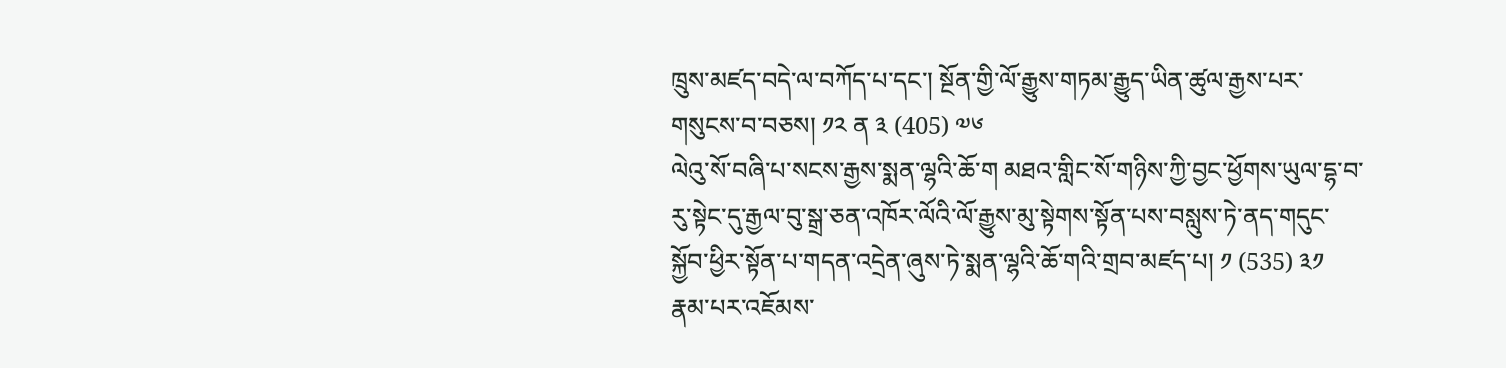ཁྲུས་མཛད་བདེ་ལ་བཀོད་པ་དང་། སྔོན་གྱི་ལོ་རྒྱུས་གཏམ་རྒྱུད་ཡིན་ཚུལ་རྒྱས་པར་གསུངས་བ་བཅས། ༡༢ ན ༣ (405) ༧༦
ལེའུ་སོ་བཞི་པ་སངས་རྒྱས་སྨན་ལྷའི་ཆོ་ག མཐའ་གླིང་སོ་གཉིས་ཀྱི་བྱང་ཕྱོགས་ཡུལ་དྷ་བ་རུ་སྟེང་དུ་རྒྱལ་བུ་སྒྲ་ཅན་འཁོར་ལོའི་ལོ་རྒྱུས་མུ་སྟེགས་སྟོན་པས་བསླུས་ཏེ་ནད་གདུང་སྐྱོབ་ཕྱིར་སྟོན་པ་གདན་འདྲེན་ཞུས་ཏེ་སྨན་ལྷའི་ཆོ་གའི་གྲབ་མཛད་པ། ༡ (535) ༣༡ རྣམ་པར་འཇོམས་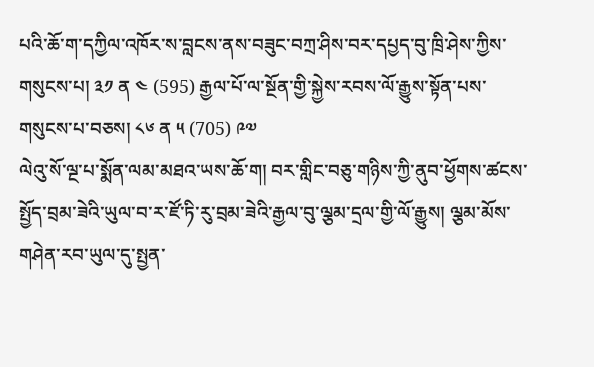པའི་ཆོ་ག་དཀྱིལ་འཁོར་ས་བླངས་ནས་བཟུང་བཀྲ་ཤིས་བར་དཔྱད་བུ་ཁྲི་ཤེས་ཀྱིས་གསུངས་པ། ༣༡ ན ༤ (595) རྒྱལ་པོ་ལ་སྔོན་གྱི་སྐྱེས་རབས་ལོ་རྒྱུས་སྟོན་པས་གསུངས་པ་བཅས། ༨༦ ན ༥ (705) ༩༧
ལེའུ་སོ་ལྔ་པ་སྨོན་ལམ་མཐའ་ཡས་ཆོ་ག། བར་གླིང་བཅུ་གཉིས་ཀྱི་ནུབ་ཕྱོགས་ཚངས་སྤྱོད་བྲམ་ཟེའི་ཡུལ་བ་ར་ཛོ་ཏི་རུ་བྲམ་ཟེའི་རྒྱལ་བུ་ལྕམ་དྲལ་གྱི་ལོ་རྒྱུས། ལྕམ་མོས་གཤེན་རབ་ཡུལ་དུ་སྤྱན་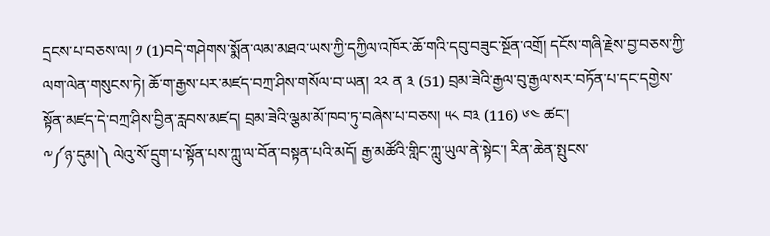དྲངས་པ་བཅས་ལ། ༡ (1)བདེ་གཤེགས་སྨོན་ལམ་མཐའ་ཡས་ཀྱི་དཀྱིལ་འཁོར་ཆོ་གའི་དབུ་བཟུང་སྔོན་འགྲོ། དངོས་གཞི་རྗེས་བྱ་བཅས་ཀྱི་ལག་ལེན་གསུངས་ཏེ། ཆོ་ག་རྒྱས་པར་མཛད་བཀྲ་ཤིས་གསོལ་བ་ཡན། ༢༢ ན ༣ (51) བྲམ་ཟེའི་རྒྱལ་བུ་རྒྱལ་སར་བཏོན་པ་དང་དགྱེས་སྟོན་མཛད་དེ་བཀྲ་ཤིས་བྱིན་རླབས་མཛད། བྲམ་ཟེའི་ལྕམ་མོ་ཁབ་ཏུ་བཞེས་པ་བཅས། ༥༨ བ༣ (116) ༦༤ ཚང་།
༸༼ཉ་དུམ།༽ ལེའུ་སོ་དྲུག་པ་སྟོན་པས་ཀླུ་ལ་བོན་བསྟན་པའི་མདོ། རྒྱ་མཚོའི་གླིང་ཀླུ་ཡུལ་ནེ་སྟེང་། རིན་ཆེན་སྤུངས་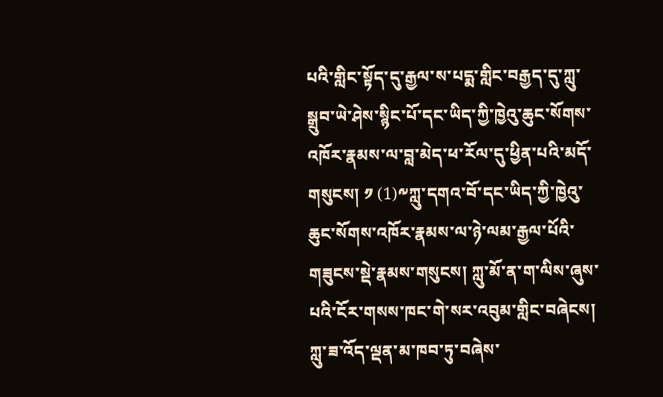པའི་གླིང་སྟོད་དུ་རྒྱལ་ས་པདྨ་གླིང་བརྒྱད་དུ་ཀླུ་སྒྲུབ་ཡེ་ཤེས་སྙིང་པོ་དང་ཡིད་ཀྱི་ཁྱེའུ་ཆུང་སོགས་འཁོར་རྣམས་ལ་བླ་མེད་ཕ་རོལ་དུ་ཕྱིན་པའི་མདོ་གསུངས། ༡ (1)༸ཀླུ་དགའ་བོ་དང་ཡིད་ཀྱི་ཁྱེའུ་ཆུང་སོགས་འཁོར་རྣམས་ལ་ཉེ་ལམ་རྒྱལ་པོའི་གཟུངས་སྡེ་རྣམས་གསུངས། ཀླུ་མོ་ན་ག་ལིས་ཞུས་པའི་ངོར་གསས་ཁང་གེ་སར་འབུམ་གླིང་བཞེངས། ཀླུ་ཟ་འོད་ལྡན་མ་ཁབ་ཏུ་བཞེས་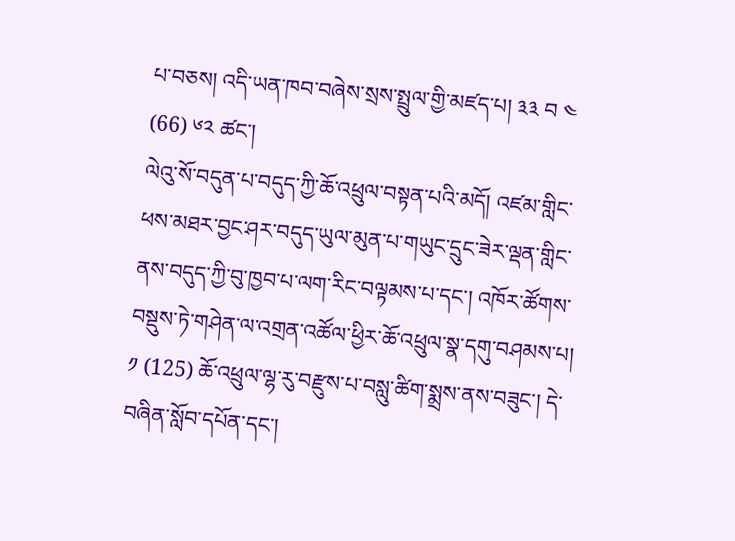པ་བཅས། འདི་ཡན་ཁབ་བཞེས་སྲས་སྤྲུལ་གྱི་མཛད་པ། ༣༣ བ ༤ (66) ༦༢ ཚང་།
ལེའུ་སོ་བདུན་པ་བདུད་ཀྱི་ཆོ་འཕྲུལ་བསྟན་པའི་མདོ། འཛམ་གླིང་ཕས་མཐར་བྱང་ཤར་བདུད་ཡུལ་མུན་པ་གཡུང་དྲུང་ཟེར་ལྡན་གླིང་ནས་བདུད་ཀྱི་བུ་ཁྱབ་པ་ལག་རིང་བལྟམས་པ་དང་། འཁོར་ཚོགས་བསྡུས་ཏེ་གཤེན་ལ་འགྲན་འཚོལ་ཕྱིར་ཆོ་འཕྲུལ་སྣ་དགུ་བཤམས་པ། ༡ (125) ཆོ་འཕྲུལ་ལྷ་རུ་བརྫུས་པ་བསླུ་ཚིག་སྨྲས་ནས་བཟུང་། དེ་བཞིན་སློབ་དཔོན་དང་།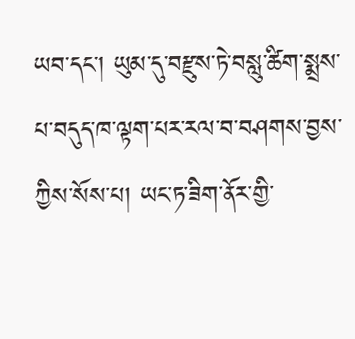ཡབ་དང་། ཡུམ་དུ་བརྫུས་ཏེ་བསླུ་ཚིག་སྨྲས་པ་བདུད་ཁ་ལྟག་པར་རལ་བ་བཤགས་བྱས་ཀྱིས་སོས་པ། ཡང་ཏ་ཟིག་ནོར་གྱི་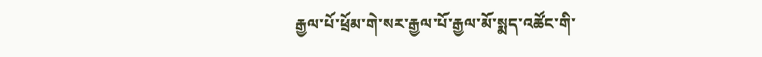རྒྱལ་པོ་ཕྲོམ་གེ་སར་རྒྱལ་པོ་རྒྱལ་མོ་སྨད་འཚོང་གི་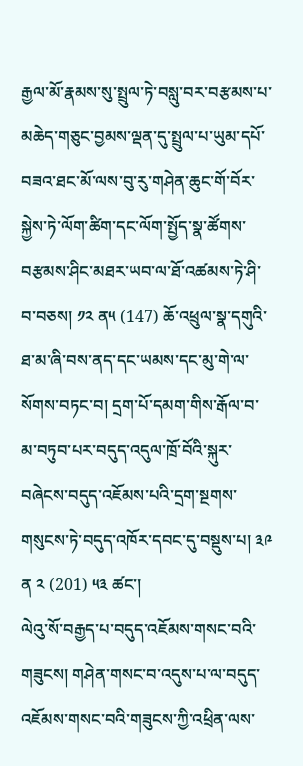རྒྱལ་མོ་རྣམས་སུ་སྤྲུལ་ཏེ་བསླུ་བར་བརྩམས་པ་མཆེད་གཅུང་བྱམས་ལྡན་དུ་སྤྲུལ་པ་ཡུམ་དཔོ་བཟའ་ཐང་མོ་ལས་བུ་རུ་གཤེན་ཆུང་གོ་བོར་སྐྱེས་ཏེ་ལོག་ཚིག་དང་ལོག་སྤྱོད་སྣ་ཚོགས་བརྩམས་ཤིང་མཐར་ཡབ་ལ་ཐོ་འཚམས་ཏེ་ཤི་བ་བཅས། ༡༢ ན༥ (147) ཆོ་འཕྲུལ་སྣ་དགུའི་ཐ་མ་ཞི་བས་ནད་དང་ཡམས་དང་མུ་གེ་ལ་སོགས་བཏང་བ། དྲག་པོ་དམག་གིས་རྒོལ་བ་མ་བཏུབ་པར་བདུད་འདུལ་ཁྲོ་བོའི་སྐུར་བཞེངས་བདུད་འཇོམས་པའི་དྲག་སྔགས་གསུངས་ཏེ་བདུད་འཁོར་དབང་དུ་བསྡུས་པ། ༣༩ ན ༢ (201) ༥༣ ཚང་།
ལེའུ་སོ་བརྒྱད་པ་བདུད་འཇོམས་གསང་བའི་གཟུངས། གཤེན་གསང་བ་འདུས་པ་ལ་བདུད་འཇོམས་གསང་བའི་གཟུངས་ཀྱི་འཕྲིན་ལས་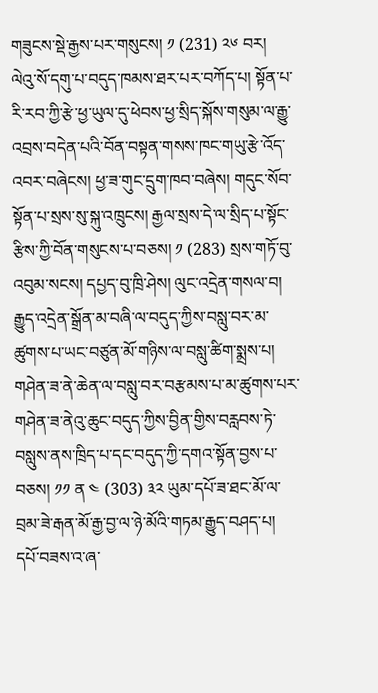གཟུངས་སྡེ་རྒྱས་པར་གསུངས། ༡ (231) ༢༦ བར།
ལེའུ་སོ་དགུ་པ་བདུད་ཁམས་ཐར་པར་བཀོད་པ། སྟོན་པ་རི་རབ་ཀྱི་རྩེ་ཕྱ་ཡུལ་དུ་ཕེབས་ཕྱ་སྲིད་སྐོས་གསུམ་ལ་རྒྱུ་འབྲས་བདེན་པའི་བོན་བསྟན་གསས་ཁང་གཡུ་རྩེ་འོད་འབར་བཞེངས། ཕྱ་ཟ་གུང་དྲུག་ཁབ་བཞེས། གདུང་སོབ་སྟོན་པ་སྲས་སུ་སྐུ་འཁྲུངས། རྒྱལ་སྲས་དེ་ལ་སྲིད་པ་སྟོང་རྩིས་ཀྱི་བོན་གསུངས་པ་བཅས། ༡ (283) སྲས་གཏོ་བུ་འབུམ་སངས། དཔྱད་བུ་ཁྲི་ཤེས། ལུང་འདྲེན་གསལ་བ། རྒྱུད་འདྲེན་སྒྲོན་མ་བཞི་ལ་བདུད་ཀྱིས་བསླུ་བར་མ་ཚུགས་པ་ཡང་བཙུན་མོ་གཉིས་ལ་བསླུ་ཚིག་སྨྲས་པ། གཤེན་ཟ་ནེ་ཆེན་ལ་བསླུ་བར་བརྩམས་པ་མ་ཚུགས་པར་གཤེན་ཟ་ནེའུ་ཆུང་བདུད་ཀྱིས་བྱིན་གྱིས་བརླབས་ཏེ་བསླུས་ནས་ཁྲིད་པ་དང་བདུད་ཀྱི་དགའ་སྟོན་བྱས་པ་བཅས། ༡༡ ན ༤ (303) ༣༢ ཡུམ་དཔོ་ཟ་ཐང་མོ་ལ་བྲམ་ཟེ་རྒན་མོ་རྒྱ་བྱ་ལ་ཉེ་མོའི་གཏམ་རྒྱུད་བཤད་པ། དཔོ་བཟས་འ་ཞ་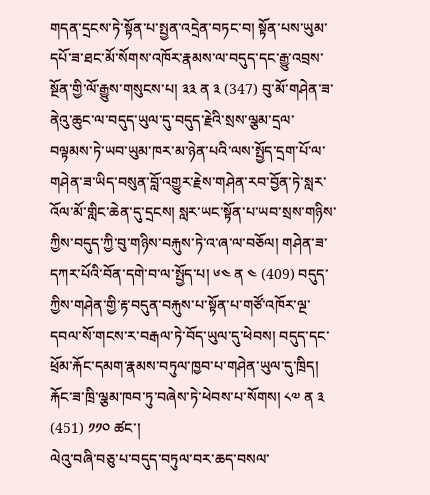གདན་དྲངས་ཏེ་སྟོན་པ་སྤྱན་འདྲེན་བཏང་བ། སྟོན་པས་ཡུམ་དཔོ་ཟ་ཐང་མོ་སོགས་འཁོར་རྣམས་ལ་བདུད་དང་རྒྱུ་འབྲས་སྔོན་གྱི་ལོ་རྒྱུས་གསུངས་པ། ༣༣ ན ༣ (347) བུ་མོ་གཤེན་ཟ་ནེའུ་ཆུང་ལ་བདུད་ཡུལ་དུ་བདུད་རྗེའི་སྲས་ལྕམ་དྲལ་བལྟམས་ཏེ་ཡབ་ཡུམ་ཁར་མ་ཉེན་པའི་ལས་སྤྱོད་དྲག་པོ་ལ་གཤེན་ཟ་ཡིད་བསུན་བློ་འགྱུར་རྗེས་གཤེན་རབ་བྱོན་ཏེ་སླར་འོལ་མོ་གླིང་ཆེན་དུ་དྲངས། སླར་ཡང་སྟོན་པ་ཡབ་སྲས་གཉིས་ཀྱིས་བདུད་ཀྱི་བུ་གཉིས་བརྐུས་ཏེ་འ་ཞ་ལ་བཅོལ། གཤེན་ཟ་དཀར་པོའི་བོན་དགེ་བ་ལ་སྤྱོད་པ། ༦༤ ན ༤ (409) བདུད་ཀྱིས་གཤེན་གྱི་རྟ་བདུན་བརྐུས་པ་སྟོན་པ་གཙོ་འཁོར་ལྔ་དབལ་སོ་གངས་ར་བརྒལ་ཏེ་བོད་ཡུལ་དུ་ཕེབས། བདུད་དང་ཕྲོམ་རྐོང་དམག་རྣམས་བཏུལ་ཁྱབ་པ་གཤེན་ཡུལ་དུ་ཁྲིད། རྐོང་ཟ་ཁྲི་ལྕམ་ཁབ་ཏུ་བཞེས་ཏེ་ཕེབས་པ་སོགས། ༨༧ ན ༣ (451) ༡༡༠ ཚང་།
ལེའུ་བཞི་བཅུ་པ་བདུད་བཏུལ་བར་ཆད་བསལ་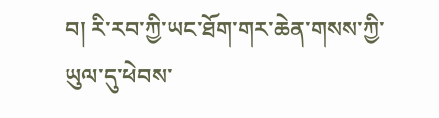བ། རི་རབ་ཀྱི་ཡང་ཐོག་གར་ཆེན་གསས་ཀྱི་ཡུལ་དུ་ཕེབས་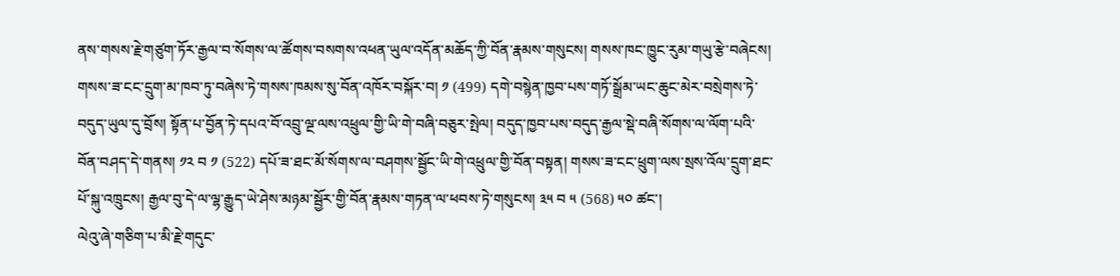ནས་གསས་རྗེ་གཙུག་ཏོར་རྒྱལ་བ་སོགས་ལ་ཚོགས་བསགས་འཕན་ཡུལ་འདོན་མཆོད་ཀྱི་བོན་རྣམས་གསུངས། གསས་ཁང་ཁྱུང་རུམ་གཡུ་རྩེ་བཞེངས། གསས་ཟ་ངང་དྲུག་མ་ཁབ་ཏུ་བཞེས་ཏེ་གསས་ཁམས་སུ་བོན་འཁོར་བསྐོར་བ། ༡ (499) དགེ་བསྙེན་ཁྱབ་པས་གཏོ་སྒྲོམ་ཡང་ཆུང་མེར་བསྲེགས་ཏེ་བདུད་ཡུལ་དུ་བྲོས། སྟོན་པ་བྱོན་ཏེ་དཔའ་བོ་འབྲུ་ལྔ་ལས་འཕྲུལ་གྱི་ཡི་གེ་བཞི་བཅུར་སྤེལ། བདུད་ཁྱབ་པས་བདུད་རྒྱལ་སྡེ་བཞི་སོགས་ལ་ལོག་པའི་བོན་བཤད་དེ་གནས། ༡༢ བ ༡ (522) དཔོ་ཟ་ཐང་མོ་སོགས་ལ་བཤགས་སྦྱོང་ཡི་གེ་འཕྲུལ་གྱི་བོན་བསྟན། གསས་ཟ་ངང་ཕྲུག་ལས་སྲས་འོལ་དྲུག་ཐང་པོ་སྐུ་འཁྲུངས། རྒྱལ་བུ་དེ་ལ་ལྷ་རྒྱུད་ཡེ་ཤེས་མཉམ་སྦྱོར་གྱི་བོན་རྣམས་གཏན་ལ་ཕབས་ཏེ་གསུངས། ༣༥ བ ༥ (568) ༥༠ ཚང་།
ལེའུ་ཞེ་གཅིག་པ་མི་རྗེ་གདུང་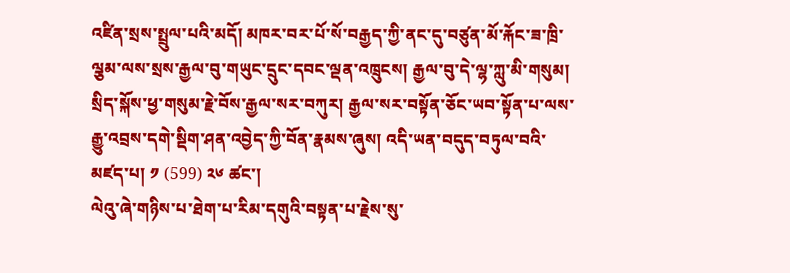འཛིན་སྲས་སྤྲུལ་པའི་མདོ། མཁར་བར་པོ་སོ་བརྒྱད་ཀྱི་ནང་དུ་བཙུན་མོ་རྐོང་ཟ་ཁྲི་ལྕམ་ལས་སྲས་རྒྱལ་བུ་གཡུང་དྲུང་དབང་ལྡན་འཁྲུངས། རྒྱལ་བུ་དེ་ལྷ་ཀླུ་མི་གསུམ། སྲིད་སྐོས་ཕྱ་གསུམ་རྗེ་བོས་རྒྱལ་སར་བཀུར། རྒྱལ་སར་བསྟོན་ཅོང་ཡབ་སྟོན་པ་ལས་རྒྱུ་འབྲས་དགེ་སྡིག་ཤན་འབྱེད་ཀྱི་བོན་རྣམས་ཞུས། འདི་ཡན་བདུད་བཏུལ་བའི་མཛད་པ། ༡ (599) ༢༦ ཚང་།
ལེའུ་ཞེ་གཉིས་པ་ཐེག་པ་རིམ་དགུའི་བསྟན་པ་རྗེས་སུ་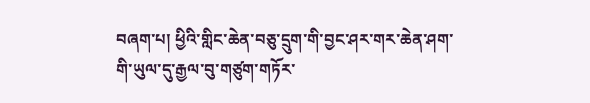བཞག་པ། ཕྱིའི་གླིང་ཆེན་བཅུ་དྲུག་གི་བྱང་ཤར་གར་ཆེན་ཤག་གི་ཡུལ་དུ་རྒྱལ་བུ་གཙུག་གཏོར་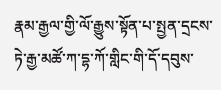རྣམ་རྒྱལ་གྱི་ལོ་རྒྱུས་སྟོན་པ་སྤྱན་དྲངས་ཏེ་རྒྱ་མཚོ་ཀ་དྷ་ཀོ་གླིང་གི་དོ་དབུས་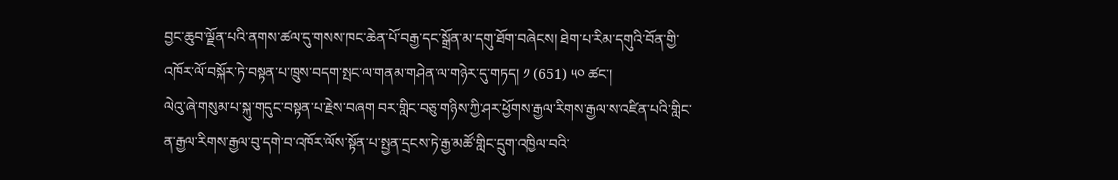བྱང་ཆུབ་ལྗོན་པའི་ནགས་ཚལ་དུ་གསས་ཁང་ཆེན་པོ་བརྒྱ་དང་སྒྲོན་མ་དགུ་ཐོག་བཞེངས། ཐེག་པ་རིམ་དགུའི་བོན་གྱི་འཁོར་ལོ་བསྐོར་ཏེ་བསྟན་པ་ཁྲུས་བདག་སྤང་ལ་གནམ་གཤེན་ལ་གཉེར་དུ་གཏད། ༡ (651) ༥༠ ཚང་།
ལེའུ་ཞེ་གསུམ་པ་སྐུ་གདུང་བསྟན་པ་རྗེས་བཞག བར་གླིང་བཅུ་གཉིས་ཀྱི་ཤར་ཕྱོགས་རྒྱལ་རིགས་རྒྱལ་ས་འཛིན་པའི་གླིང་ན་རྒྱལ་རིགས་རྒྱལ་བུ་དགེ་བ་འཁོར་ལོས་སྟོན་པ་སྤྱན་དྲངས་ཏེ་རྒྱ་མཚོ་གླིང་དྲུག་འཁྱིལ་བའི་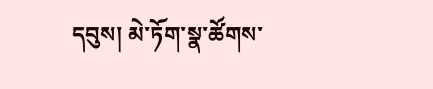དབུས། མེ་ཏོག་སྣ་ཚོགས་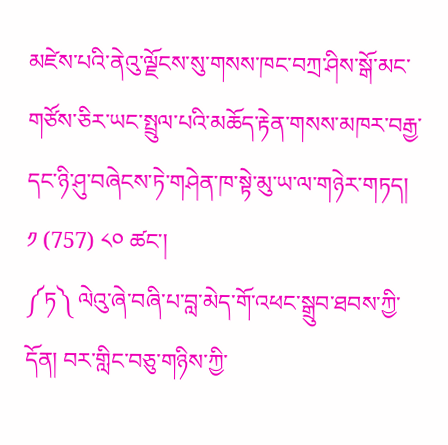མཛེས་པའི་ནེའུ་ལྗོངས་སུ་གསས་ཁང་བཀྲ་ཤིས་སྒོ་མང་གཙོས་ཅིར་ཡང་སྤྲུལ་པའི་མཆོད་རྟེན་གསས་མཁར་བརྒྱ་དང་ཉི་ཤུ་བཞེངས་ཏེ་གཤེན་ཁ་སྟེ་མུ་ཡ་ལ་གཉེར་གཏད། ༡ (757) ༨༠ ཚང་།
༼ཏ༽ ལེའུ་ཞེ་བཞི་པ་བླ་མེད་གོ་འཕང་སྒྲུབ་ཐབས་ཀྱི་དོན། བར་གླིང་བཅུ་གཉིས་ཀྱི་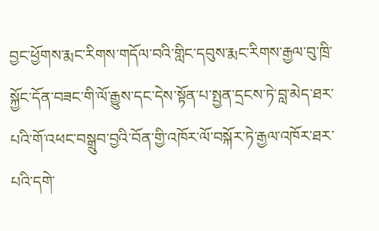བྱང་ཕྱོགས་རྨང་རིགས་གདོལ་བའི་གླིང་དབུས་རྨང་རིགས་རྒྱལ་བུ་ཁྲི་སྐྱོང་དོན་བཟང་གི་ལོ་རྒྱུས་དང་དེས་སྟོན་པ་སྤྱན་དྲངས་ཏེ་བླ་མེད་ཐར་པའི་གོ་འཕང་བསྒྲུབ་བྱའི་བོན་གྱི་འཁོར་ལོ་བསྐོར་ཏེ་རྒྱལ་འཁོར་ཐར་པའི་དགེ་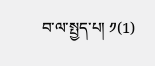བ་ལ་སྤྱད་པ། ༡(1)